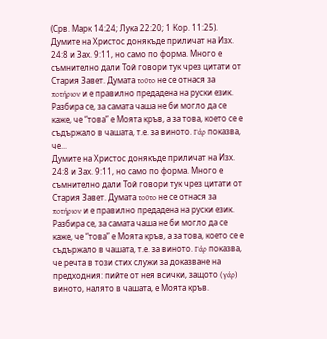(Срв. Марк 14:24; Лука 22:20; 1 Кор. 11:25). Думите на Христос донякъде приличат на Изх. 24:8 и Зах. 9:11, но само по форма. Много е съмнително дали Той говори тук чрез цитати от Стария Завет. Думата τοῦτο не се отнася за ποτήριον и е правилно предадена на руски език. Разбира се, за самата чаша не би могло да се каже, че “това” е Моята кръв, а за това, което се е съдържало в чашата, т.е. за виното. Γάρ показва, че...
Думите на Христос донякъде приличат на Изх. 24:8 и Зах. 9:11, но само по форма. Много е съмнително дали Той говори тук чрез цитати от Стария Завет. Думата τοῦτο не се отнася за ποτήριον и е правилно предадена на руски език. Разбира се, за самата чаша не би могло да се каже, че “това” е Моята кръв, а за това, което се е съдържало в чашата, т.е. за виното. Γάρ показва, че речта в този стих служи за доказване на предходния: пийте от нея всички, защото (γάρ) виното, налято в чашата, е Моята кръв.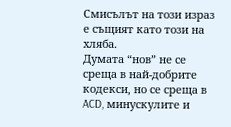Смисълът на този израз е същият като този на хляба.
Думата “нов” не се среща в най-добрите кодекси, но се среща в ACD, минускулите и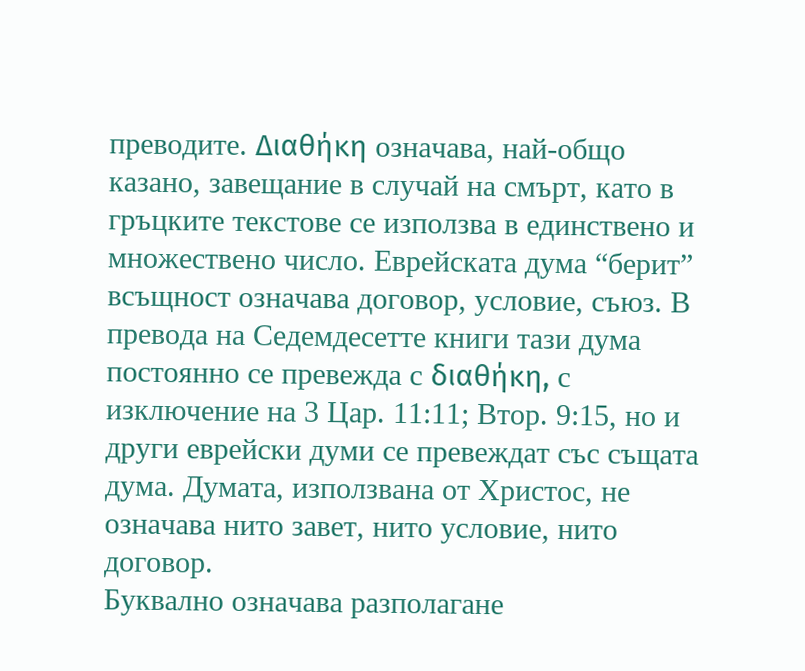преводите. Διαθήκη означава, най-общо казано, завещание в случай на смърт, като в гръцките текстове се използва в единствено и множествено число. Еврейската дума “берит” всъщност означава договор, условие, съюз. В превода на Седемдесетте книги тази дума постоянно се превежда с διαθήκη, с изключение на 3 Цар. 11:11; Втор. 9:15, но и други еврейски думи се превеждат със същата дума. Думата, използвана от Христос, не означава нито завет, нито условие, нито договор.
Буквално означава разполагане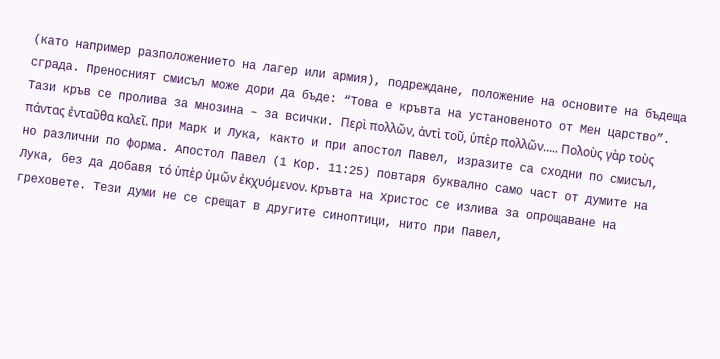(като например разположението на лагер или армия), подреждане, положение на основите на бъдеща сграда. Преносният смисъл може дори да бъде: “Това е кръвта на установеното от Мен царство”. Тази кръв се пролива за мнозина – за всички. Περὶ πολλῶν, ἀντὶ τοῦ, ὑπὲρ πολλῶν….. Πολοὺς γὰρ τοὺς πάντας ἐνταῦθα καλεῖ. При Марк и Лука, както и при апостол Павел, изразите са сходни по смисъл, но различни по форма. Апостол Павел (1 Кор. 11:25) повтаря буквално само част от думите на Лука, без да добавя τό ὑπὲρ ὑμῶν ἐκχυόμενον. Кръвта на Христос се излива за опрощаване на греховете. Тези думи не се срещат в другите синоптици, нито при Павел,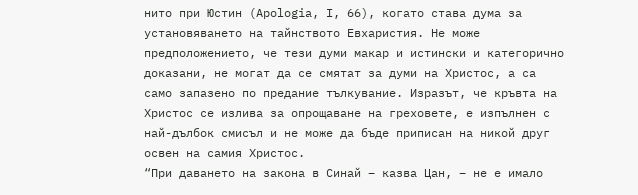нито при Юстин (Apologia, I, 66), когато става дума за установяването на тайнството Евхаристия. Не може предположението, че тези думи макар и истински и категорично доказани, не могат да се смятат за думи на Христос, а са само запазено по предание тълкувание. Изразът, че кръвта на Христос се излива за опрощаване на греховете, е изпълнен с най-дълбок смисъл и не може да бъде приписан на никой друг освен на самия Христос.
“При даването на закона в Синай – казва Цан, – не е имало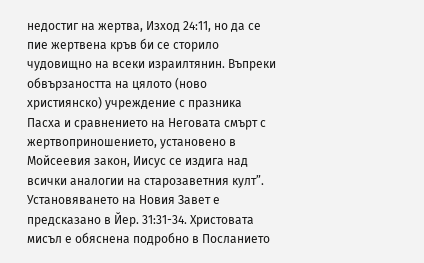недостиг на жертва, Изход 24:11, но да се пие жертвена кръв би се сторило чудовищно на всеки израилтянин. Въпреки обвързаността на цялото (ново християнско) учреждение с празника Пасха и сравнението на Неговата смърт с жертвоприношението, установено в Мойсеевия закон, Иисус се издига над всички аналогии на старозаветния култ”. Установяването на Новия Завет е предсказано в Йер. 31:31-34. Христовата мисъл е обяснена подробно в Посланието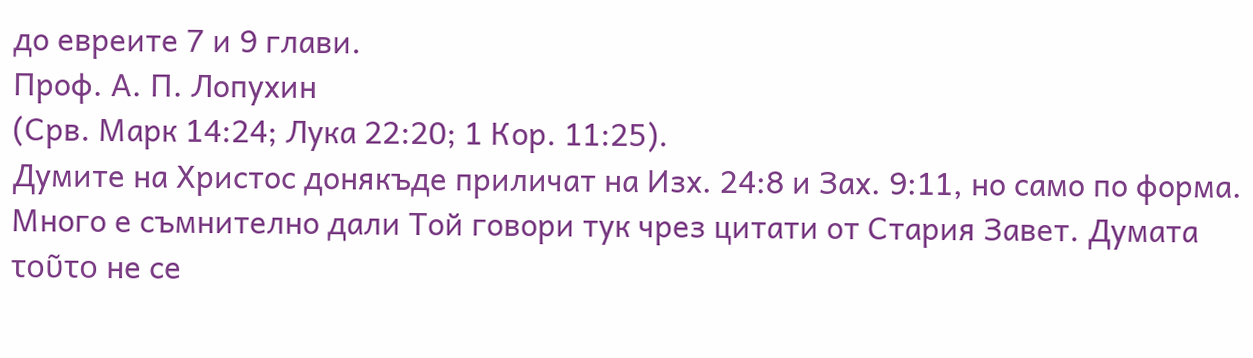до евреите 7 и 9 глави.
Проф. А. П. Лопухин
(Срв. Марк 14:24; Лука 22:20; 1 Кор. 11:25).
Думите на Христос донякъде приличат на Изх. 24:8 и Зах. 9:11, но само по форма. Много е съмнително дали Той говори тук чрез цитати от Стария Завет. Думата τοῦτο не се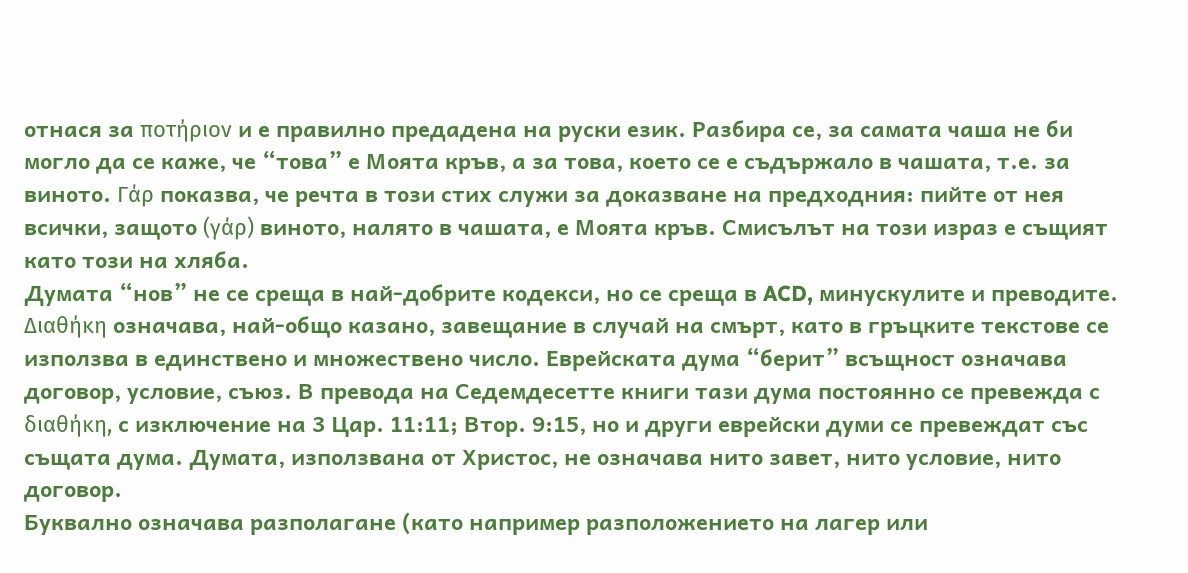отнася за ποτήριον и е правилно предадена на руски език. Разбира се, за самата чаша не би могло да се каже, че “това” е Моята кръв, а за това, което се е съдържало в чашата, т.е. за виното. Γάρ показва, че речта в този стих служи за доказване на предходния: пийте от нея всички, защото (γάρ) виното, налято в чашата, е Моята кръв. Смисълът на този израз е същият като този на хляба.
Думата “нов” не се среща в най-добрите кодекси, но се среща в ACD, минускулите и преводите. Διαθήκη означава, най-общо казано, завещание в случай на смърт, като в гръцките текстове се използва в единствено и множествено число. Еврейската дума “берит” всъщност означава договор, условие, съюз. В превода на Седемдесетте книги тази дума постоянно се превежда с διαθήκη, с изключение на 3 Цар. 11:11; Втор. 9:15, но и други еврейски думи се превеждат със същата дума. Думата, използвана от Христос, не означава нито завет, нито условие, нито договор.
Буквално означава разполагане (като например разположението на лагер или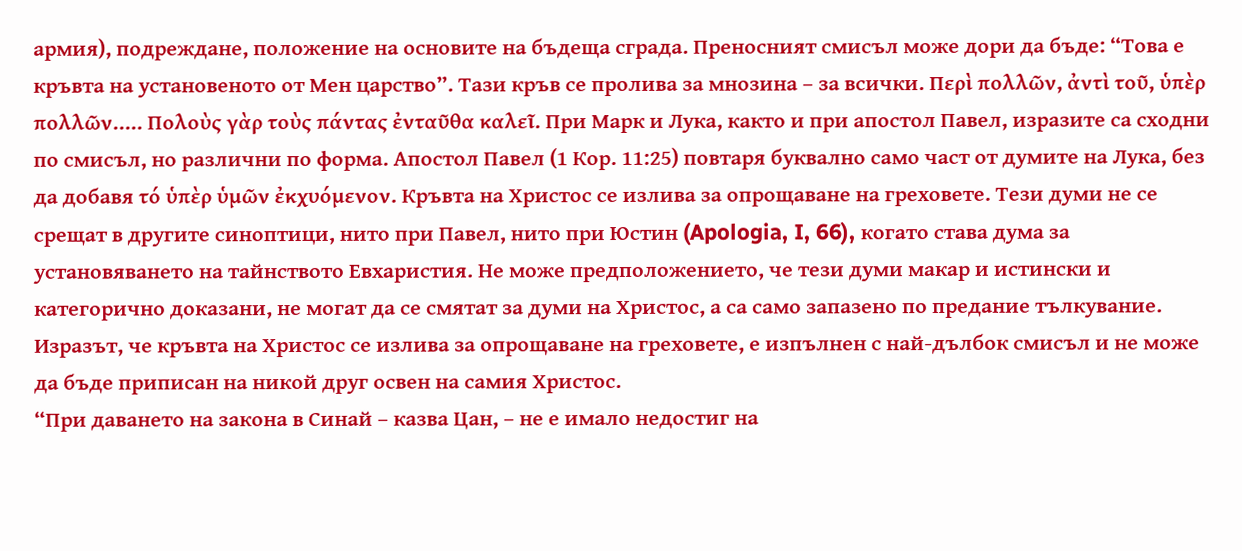армия), подреждане, положение на основите на бъдеща сграда. Преносният смисъл може дори да бъде: “Това е кръвта на установеното от Мен царство”. Тази кръв се пролива за мнозина – за всички. Περὶ πολλῶν, ἀντὶ τοῦ, ὑπὲρ πολλῶν….. Πολοὺς γὰρ τοὺς πάντας ἐνταῦθα καλεῖ. При Марк и Лука, както и при апостол Павел, изразите са сходни по смисъл, но различни по форма. Апостол Павел (1 Кор. 11:25) повтаря буквално само част от думите на Лука, без да добавя τό ὑπὲρ ὑμῶν ἐκχυόμενον. Кръвта на Христос се излива за опрощаване на греховете. Тези думи не се срещат в другите синоптици, нито при Павел, нито при Юстин (Apologia, I, 66), когато става дума за установяването на тайнството Евхаристия. Не може предположението, че тези думи макар и истински и категорично доказани, не могат да се смятат за думи на Христос, а са само запазено по предание тълкувание. Изразът, че кръвта на Христос се излива за опрощаване на греховете, е изпълнен с най-дълбок смисъл и не може да бъде приписан на никой друг освен на самия Христос.
“При даването на закона в Синай – казва Цан, – не е имало недостиг на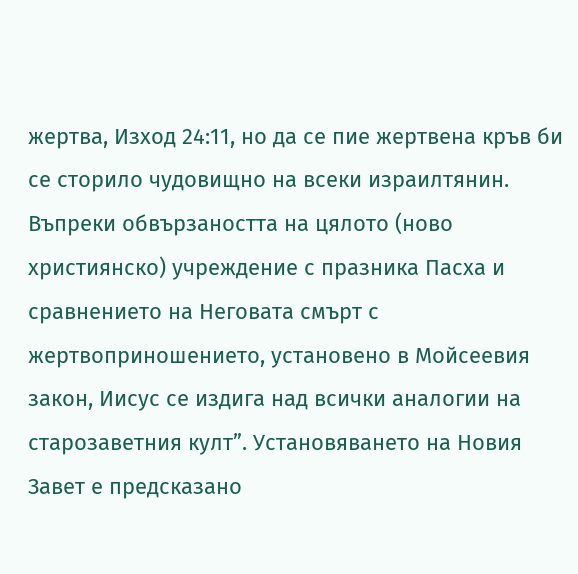жертва, Изход 24:11, но да се пие жертвена кръв би се сторило чудовищно на всеки израилтянин. Въпреки обвързаността на цялото (ново християнско) учреждение с празника Пасха и сравнението на Неговата смърт с жертвоприношението, установено в Мойсеевия закон, Иисус се издига над всички аналогии на старозаветния култ”. Установяването на Новия Завет е предсказано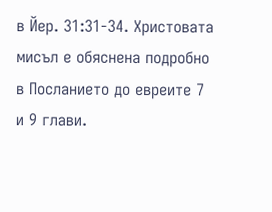в Йер. 31:31-34. Христовата мисъл е обяснена подробно в Посланието до евреите 7 и 9 глави.